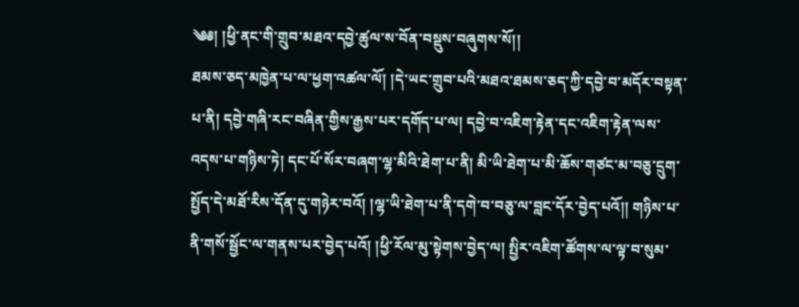༄༅། །ཕྱི་ནང་གི་གྲུབ་མཐའ་དབྱེ་ཚུལ་ས་བོན་བསྡུས་བཞུགས་སོ།།
ཐམས་ཅད་མཁྱེན་པ་ལ་ཕྱག་འཚལ་ལོ། །དེ་ཡང་གྲུབ་པའི་མཐའ་ཐམས་ཅད་ཀྱི་དབྱེ་བ་མདོར་བསྟན་པ་ནི། དབྱེ་གཞི་རང་བཞིན་གྱིས་རྒྱས་པར་དགོད་པ་ལ། དབྱེ་བ་འཇིག་རྟེན་དང་འཇིག་རྟེན་ལས་འདས་པ་གཉིས་ཏེ། དང་པོ་སོར་བཞག་ལྷ་མིའི་ཐེག་པ་ནི། མི་ཡི་ཐེག་པ་མི་ཆོས་གཙང་མ་བཅུ་དྲུག་སྤྱོད་དེ་མཐོ་རིས་དོན་དུ་གཉེར་བའོ། །ལྷ་ཡི་ཐེག་པ་ནི་དགེ་བ་བཅུ་ལ་བླང་དོར་བྱེད་པའོ།། གཉིས་པ་ནི་གསོ་སྦྱོང་ལ་གནས་པར་བྱེད་པའོ། །ཕྱི་རོལ་མུ་སྟེགས་བྱེད་ལ། སྤྱིར་འཇིག་ཚོགས་ལ་ལྟ་བ་སུམ་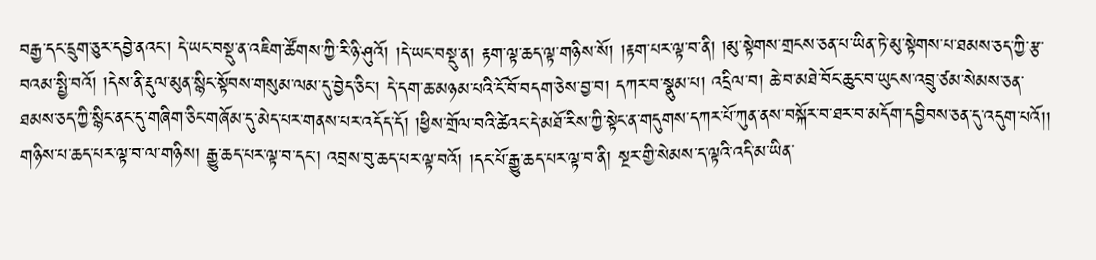བརྒྱ་དང་དྲུག་ཅུར་དབྱེ་ནའང་། དེ་ཡང་བསྡུ་ན་འཇིག་ཚོགས་ཀྱི་རི་ཉི་ཤུའོ། །དེ་ཡང་བསྡུ་ན། རྟག་ལྟ་ཆད་ལྟ་གཉིས་སོ། །རྟག་པར་ལྟ་བ་ནི། །མུ་སྟེགས་གྲངས་ཅན་པ་ཡིན་ཏེ་མུ་སྟེགས་པ་ཐམས་ཅད་ཀྱི་རྩ་བའམ་སྤྱི་བའོ། །དེས་ནི་རྡུལ་མུན་སྙིང་སྟོབས་གསུམ་ལམ་དུ་བྱེད་ཅིང་། དེ་དག་ཆ་མཉམ་པའི་ངོ་བོ་བདག་ཅེས་བྱ་བ། དཀར་བ་སྣུམ་པ། འདྲིལ་བ། ཆེ་བ་མཐེ་བོང་ཆུང་བ་ཡུངས་འབྲུ་ཙམ་སེམས་ཅན་ཐམས་ཅད་ཀྱི་སྙིང་ནང་དུ་གཞིག་ཅིང་གཞོམ་དུ་མེད་པར་གནས་པར་འདོད་དོ། །ཕྱིས་གྲོལ་བའི་ཚེའང་དེ་མཐོ་རིས་ཀྱི་སྟེང་ན་གདུགས་དཀར་པོ་ཀུན་ནས་བསྐོར་བ་ཐར་བ་མདོག་དབྱིབས་ཅན་དུ་འདུག་པའོ།། གཉིས་པ་ཆད་པར་ལྟ་བ་ལ་གཉིས། རྒྱུ་ཆད་པར་ལྟ་བ་དང་། འབྲས་བུ་ཆད་པར་ལྟ་བའོ། །དང་པོ་རྒྱུ་ཆད་པར་ལྟ་བ་ནི། སྔར་གྱི་སེམས་ད་ལྟའི་འདི་མ་ཡིན་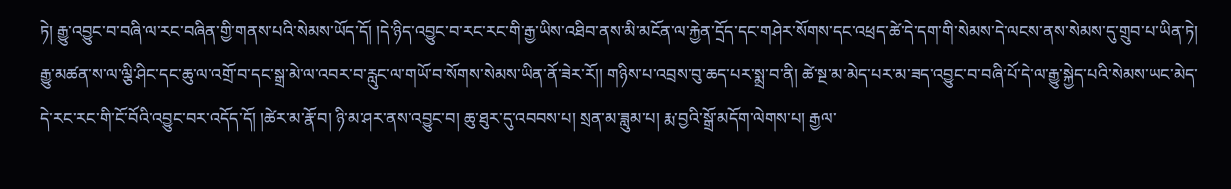ཏེ། རྒྱུ་འབྱུང་བ་བཞི་ལ་རང་བཞིན་གྱི་གནས་པའི་སེམས་ཡོད་དོ། །དེ་ཉིད་འབྱུང་བ་རང་རང་གི་རྒྱ་ཡིས་འཐིབ་ནས་མི་མངོན་ལ་རྐྱེན་དྲོད་དང་གཤེར་སོགས་དང་འཕྲད་ཚེ་དེ་དག་གི་སེམས་དེ་ལངས་ནས་སེམས་དུ་གྲུབ་པ་ཡིན་ཏེ། རྒྱུ་མཚན་ས་ལ་ལྕི་ཤིང་དང་ཆུ་ལ་འགྲོ་བ་དང་སྒྲ་མེ་ལ་འབར་བ་རླུང་ལ་གཡོ་བ་སོགས་སེམས་ཡིན་ནོ་ཟེར་རོ།། གཉིས་པ་འབྲས་བུ་ཆད་པར་སྨྲ་བ་ནི། ཚེ་སྔ་མ་མེད་པར་མ་ཟད་འབྱུང་བ་བཞི་པོ་དེ་ལ་རྒྱུ་སྐྱེད་པའི་སེམས་ཡང་མེད་དེ་རང་རང་གི་ངོ་བོའི་འབྱུང་བར་འདོད་དོ། །ཚེར་མ་རྣོ་བ། ཉི་མ་ཤར་ནས་འབྱུང་བ། ཆུ་ཐུར་དུ་འབབས་པ། སྲན་མ་ཟླུམ་པ། རྨ་བྱའི་སྒྲོ་མདོག་ལེགས་པ། རྒྱལ་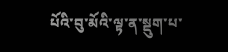པོའི་བུ་མོའི་ལྟ་ན་སྡུག་པ་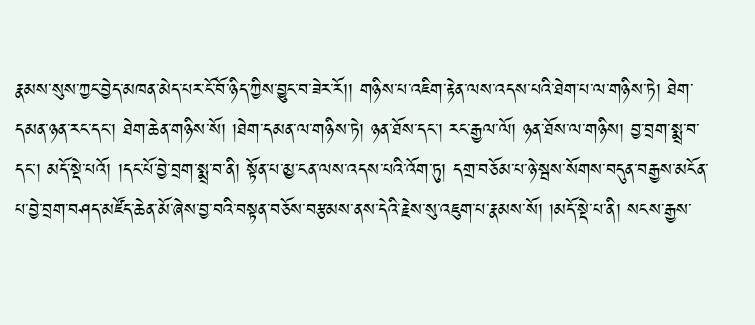རྣམས་སུས་ཀྱང་བྱེད་མཁན་མེད་པར་ངོ་བོ་ཉིད་ཀྱིས་བྱུང་བ་ཟེར་རོ།། གཉིས་པ་འཇིག་རྟེན་ལས་འདས་པའི་ཐེག་པ་ལ་གཉིས་ཏེ། ཐེག་དམན་ཉན་རང་དང་། ཐེག་ཆེན་གཉིས་སོ། །ཐེག་དམན་ལ་གཉིས་ཏེ། ཉན་ཐོས་དང་། རང་རྒྱལ་ལོ། ཉན་ཐོས་ལ་གཉིས། བྱ་བྲག་སྨྲ་བ་དང་། མདོ་སྡེ་པའོ། །དང་པོ་བྱེ་བྲག་སྨྲ་བ་ནི། སྟོན་པ་མྱ་ངན་ལས་འདས་པའི་འོག་ཏུ། དགྲ་བཅོམ་པ་ཉེ་སྦས་སོགས་བདུན་བརྒྱས་མངོན་པ་བྱེ་བྲག་བཤད་མཛོད་ཆེན་མོ་ཞེས་བྱ་བའི་བསྟན་བཅོས་བརྩམས་ནས་དེའི་རྗེས་སུ་འཇུག་པ་རྣམས་སོ། །མདོ་སྡེ་པ་ནི། སངས་རྒྱས་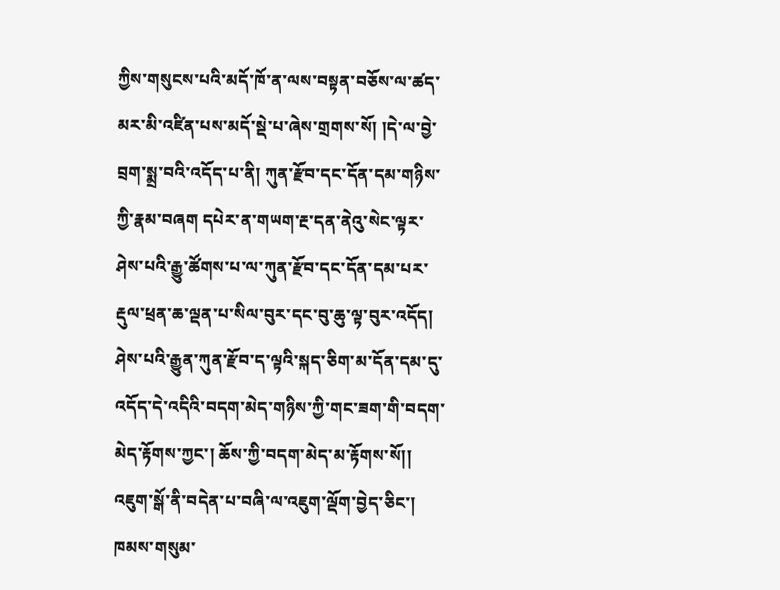ཀྱིས་གསུངས་པའི་མདོ་ཁོ་ན་ལས་བསྟན་བཅོས་ལ་ཚད་མར་མི་འཛིན་པས་མདོ་སྡེ་པ་ཞེས་གྲགས་སོ། །དེ་ལ་བྱེ་བྲག་སྨྲ་བའི་འདོད་པ་ནི། ཀུན་རྫོབ་དང་དོན་དམ་གཉིས་ཀྱི་རྣམ་བཞག དཔེར་ན་གཡག་རྔ་དན་ནེའུ་སེང་ལྟར་ཤེས་པའི་རྒྱུ་ཚོགས་པ་ལ་ཀུན་རྫོབ་དང་དོན་དམ་པར་རྡུལ་ཕྲན་ཆ་ལྡན་པ་སིལ་བུར་དང་བུ་ཆུ་ལྟ་བུར་འདོད། ཤེས་པའི་རྒྱུན་ཀུན་རྫོབ་ད་ལྟའི་སྐད་ཅིག་མ་དོན་དམ་དུ་འདོད་དེ་འདིའི་བདག་མེད་གཉིས་ཀྱི་གང་ཟག་གི་བདག་མེད་རྟོགས་ཀྱང་། ཆོས་ཀྱི་བདག་མེད་མ་རྟོགས་སོ།། འཇུག་སྒོ་ནི་བདེན་པ་བཞི་ལ་འཇུག་ལྡོག་བྱེད་ཅིང་། ཁམས་གསུམ་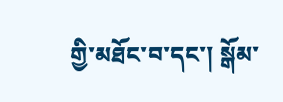གྱི་མཐོང་བ་དང་། སྒོམ་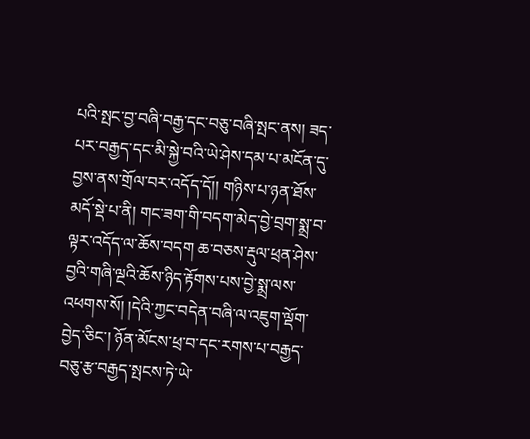པའི་སྤང་བྱ་བཞི་བརྒྱ་དང་བཅུ་བཞི་སྤང་ནས། ཟད་པར་བརྒྱད་དང་མི་སྐྱེ་བའི་ཡེ་ཤེས་དམ་པ་མངོན་དུ་བྱས་ནས་གྲོལ་བར་འདོད་དོ།། གཉིས་པ་ཉན་ཐོས་མདོ་སྡེ་པ་ནི། གང་ཟག་གི་བདག་མེད་བྱེ་བྲག་སྨྲ་བ་ལྟར་འདོད་ལ་ཆོས་བདག ཆ་བཅས་རྡུལ་ཕྲན་ཤེས་བྱའི་གཞི་ལྔའི་ཆོས་ཉིད་རྟོགས་པས་བྱེ་སྨྲ་ལས་འཕགས་སོ། །དེའི་ཀྱང་བདེན་བཞི་ལ་འཇུག་ལྡོག་བྱེད་ཅིང་། ཉོན་མོངས་ཕྲ་བ་དང་རགས་པ་བརྒྱད་བཅུ་རྩ་བརྒྱད་སྤངས་ཏེ་ཡེ་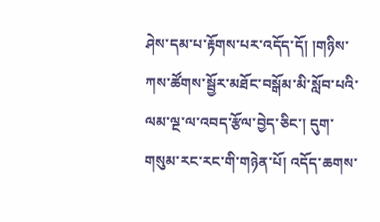ཤེས་དམ་པ་རྟོགས་པར་འདོད་དོ། །གཉིས་ཀས་ཚོགས་སྦྱོར་མཐོང་བསྒོམ་མི་སློབ་པའི་ལམ་ལྔ་ལ་འབད་རྩོལ་བྱེད་ཅིང་། དུག་གསུམ་རང་རང་གི་གཉེན་པོ། འདོད་ཆགས་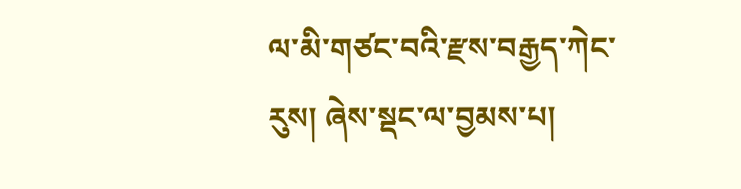ལ་མི་གཙང་བའི་རྫས་བརྒྱད་ཀེང་རུས། ཞེས་སྡང་ལ་བྱམས་པ།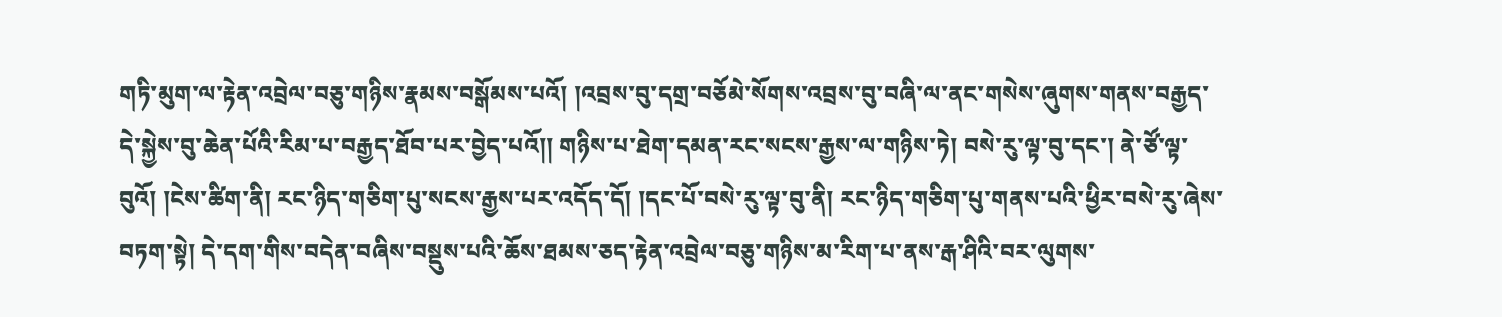གཏི་མུག་ལ་རྟེན་འབྲེལ་བཅུ་གཉིས་རྣམས་བསྒོམས་པའོ། །འབྲས་བུ་དགྲ་བཅོམེ་སོགས་འབྲས་བུ་བཞི་ལ་ནང་གསེས་ཞུགས་གནས་བརྒྱད་དེ་སྐྱེས་བུ་ཆེན་པོའི་རིམ་པ་བརྒྱད་ཐོབ་པར་བྱེད་པའོ།། གཉིས་པ་ཐེག་དམན་རང་སངས་རྒྱས་ལ་གཉིས་ཏེ། བསེ་རུ་ལྟ་བུ་དང་། ནེ་ཙོ་ལྟ་བུའོ། །ངེས་ཚིག་ནི། རང་ཉིད་གཅིག་པུ་སངས་རྒྱས་པར་འདོད་དོ། །དང་པོ་བསེ་རུ་ལྟ་བུ་ནི། རང་ཉིད་གཅིག་པུ་གནས་པའི་ཕྱིར་བསེ་རུ་ཞེས་བཏག་སྟེ། དེ་དག་གིས་བདེན་བཞིས་བསྡུས་པའི་ཆོས་ཐམས་ཅད་རྟེན་འབྲེལ་བཅུ་གཉིས་མ་རིག་པ་ནས་རྒ་ཤིའི་བར་ལུགས་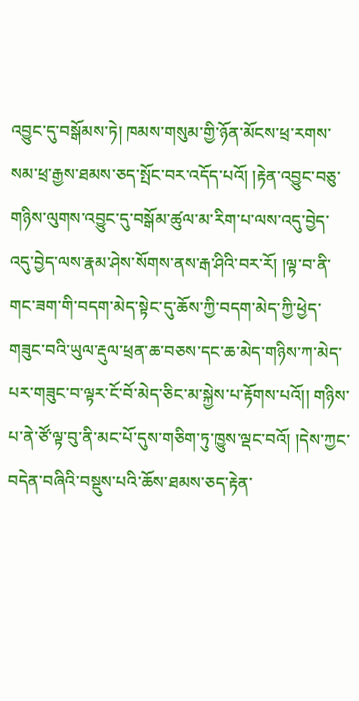འབྱུང་དུ་བསྒོམས་ཏེ། ཁམས་གསུམ་གྱི་ཉོན་མོངས་ཕྲ་རགས་སམ་ཕྲ་རྒྱས་ཐམས་ཅད་སྤོང་བར་འདོད་པའོ། །རྟེན་འབྱུང་བཅུ་གཉིས་ལུགས་འབྱུང་དུ་བསྒོམ་ཚུལ་མ་རིག་པ་ལས་འདུ་བྱེད་འདུ་བྱེད་ལས་རྣམ་ཤེས་སོགས་ནས་རྒ་ཤིའི་བར་རོ། །ལྟ་བ་ནི་གང་ཟག་གི་བདག་མེད་སྟེང་དུ་ཆོས་ཀྱི་བདག་མེད་ཀྱི་ཕྱེད་གཟུང་བའི་ཡུལ་རྡུལ་ཕྲན་ཆ་བཅས་དང་ཆ་མེད་གཉིས་ཀ་མེད་པར་གཟུང་བ་ལྟར་ངོ་བོ་མེད་ཅིང་མ་སྐྱེས་པ་རྟོགས་པའོ།། གཉིས་པ་ནེ་ཙོ་ལྟ་བུ་ནི་མང་པོ་དུས་གཅིག་ཏུ་ཁྱུས་ལྡང་བའོ། །དེས་ཀྱང་བདེན་བཞིའི་བསྡུས་པའི་ཆོས་ཐམས་ཅད་རྟེན་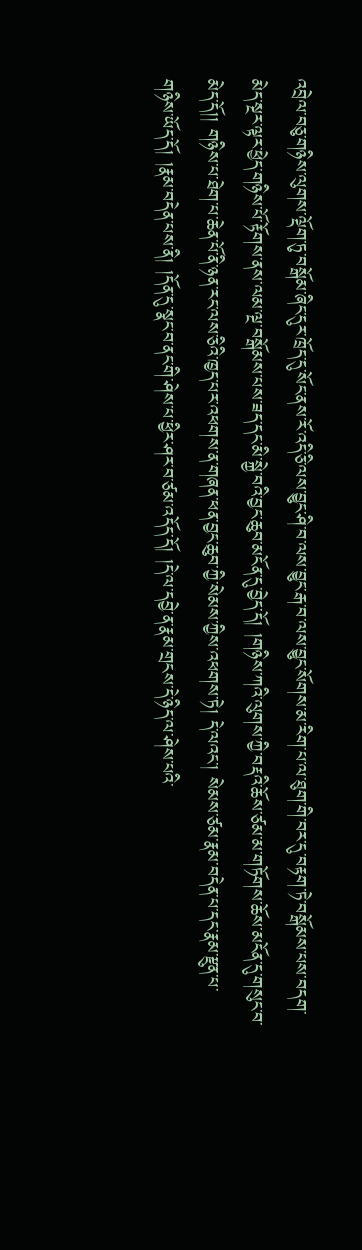འབྲེལ་བཅུ་གཉིས་ལུགས་ལྡོག་ཏུ་བསྒོམ་ཞིང་དུར་ཁྲོད་དུ་སོང་ནས་རོ་འདི་ཅི་ལས་བྱུང་ཤི་བ་ལས་བྱུང་རྒ་བ་ལས་བྱུང་སོགས་མ་རིག་པ་ལ་ཐུག་གི་བར་དུ་བརྟག་ཏེ་བསྒོམས་པས་བདག་མེད་སྔར་ལྟར་ཕྱེད་གཉིས་པོ་རྟོགས་ནས་ལམ་ལྔ་བསྒོམས་པས་ཟད་དང་མི་སྐྱེ་བའི་བྱང་ཆུབ་མངོན་དུ་བྱེད་དོ། །གཉིས་ཀའི་ལུགས་ཀྱི་བརྡའི་ཆོས་ཙམ་མ་གཏོགས་ཆོས་མངོན་དུ་གསུང་བ་མེད་དོ།། གཉིས་པ་ཐེག་པ་ཆེན་པོ་ནི་ཉན་རང་ལས་ཅིའི་ཁྱད་པར་འཕགས་ན་གཞན་ཕན་བྱང་ཆུབ་ཀྱི་སེམས་ཀྱིས་འཕགས་ཏེ། དེ་ལའང་། སེམས་ཙམ་རྣམ་བདེན་པ་དང་རྣམ་རྫུན་པ་གཉིས་ཡོད་དོ། །རྣམ་བདེན་པས་ནི། །དོན་དུ་སྣང་བ་ནང་གི་ཤེས་པ་ཕྱིར་ཤར་བ་ཙམ་འདོད་དོ། །དེ་ལ་དབྱེ་ན་རྣམ་གྲངས་དེ་ཉིད་ལ་ཤེས་པའི་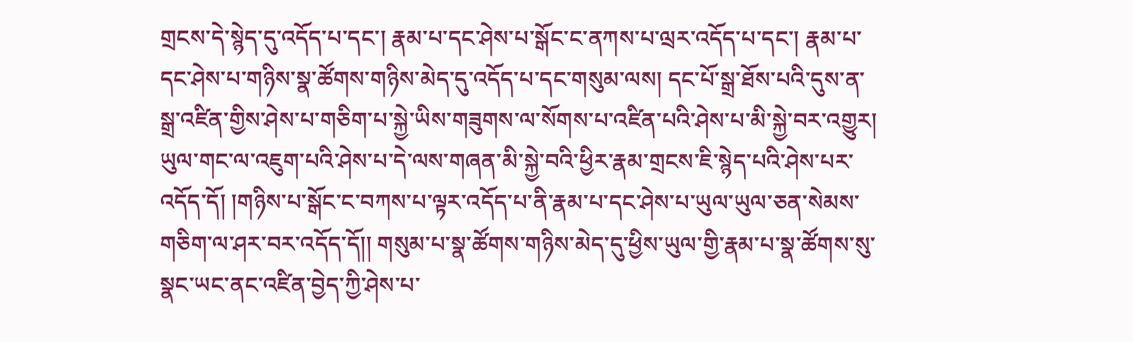གྲངས་དེ་སྙེད་དུ་འདོད་པ་དང་། རྣམ་པ་དང་ཤེས་པ་སྒོང་ང་ནཀས་པ་ལྲར་འདོད་པ་དང་། རྣམ་པ་དང་ཤེས་པ་གཉིས་སྣ་ཚོགས་གཉིས་མེད་དུ་འདོད་པ་དང་གསུམ་ལས། དང་པོ་སྒྲ་ཐོས་པའི་དུས་ན་སྒྲ་འཛིན་གྱིས་ཤེས་པ་གཅིག་པ་སྐྱེ་ཡིས་གཟུགས་ལ་སོགས་པ་འཛིན་པའི་ཤེས་པ་མི་སྐྱེ་བར་འགྱུར། ཡུལ་གང་ལ་འཇུག་པའི་ཤེས་པ་དེ་ལས་གཞན་མི་སྐྱེ་བའི་ཕྱིར་རྣམ་གྲངས་ཇི་སྙེད་པའི་ཤེས་པར་འདོད་དོ། །གཉིས་པ་སྒོང་ང་བཀས་པ་ལྟར་འདོད་པ་ནི་རྣམ་པ་དང་ཤེས་པ་ཡུལ་ཡུལ་ཅན་སེམས་གཅིག་ལ་ཤར་བར་འདོད་དོ།། གསུམ་པ་སྣ་ཚོགས་གཉིས་མེད་དུ་ཕྱིས་ཡུལ་གྱི་རྣམ་པ་སྣ་ཚོགས་སུ་སྣང་ཡང་ནང་འཛིན་བྱེད་ཀྱི་ཤེས་པ་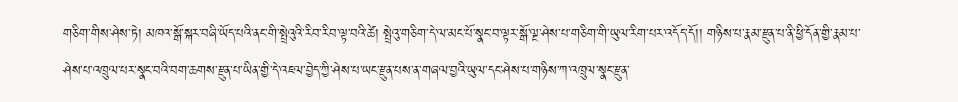གཅིག་གིས་ཤེས་ཏེ། མཁའ་སྒོ་སྐར་བཞི་ཡོད་པའི་ནང་གི་སྤྲེའུའི་རིབ་རིབ་ལྟ་བའི་ཚེ། སྤྲེའུ་གཅིག་དེ་ལ་མང་པོ་སྣང་བ་ལྟར་སྒོ་ལྔ་ཤེས་པ་གཅིག་གི་ཡུལ་རིག་པར་འདོད་དོ།། གཉིས་པ་རྣམ་རྫུན་པ་ནི་ཕྱི་དོན་གྱི་རྣམ་པ་ཤེས་པ་འཁྲུལ་པར་སྣང་བའི་བག་ཆགས་རྫུན་པ་ཡིན་གྱི་དེ་འཇལ་བྱེད་ཀྱི་ཤེས་པ་ཡང་རྫུན་པས་ན་གཞལ་བྱའི་ཡུལ་དང་ཤེས་པ་གཉིས་ཀ་འཁྲུལ་སྣང་རྫུན་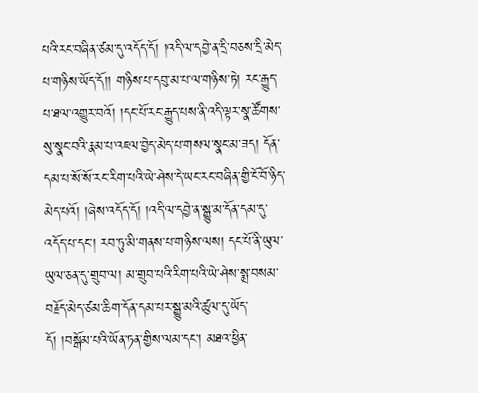པའི་རང་བཞིན་ཙམ་དུ་འདོད་དོ། །འདི་ལ་དབྱེ་ན་དྲི་བཅས་དྲི་མེད་པ་གཉིས་ཡོད་དོ།། གཉིས་པ་དབུ་མ་པ་ལ་གཉིས་ཏེ། རང་རྒྱུད་པ་ཐལ་འགྱུར་བའོ། །དང་པོ་རང་རྒྱུད་པས་ནི་འདི་ལྟར་སྣ་ཚོགས་སུ་སྣང་བའི་རྣམ་པ་འཇལ་བྱེད་མེད་པ་གསལ་སྣང་མ་ཟད། དོན་དམ་པ་སོ་སོ་རང་རིག་པའི་ཡེ་ཤེས་དེ་ཡང་རང་བཞིན་གྱི་ངོ་བོ་ཉིད་མེད་པའོ། །ཞེས་འདོད་དོ། །འདི་ལ་དབྱེ་ན་སྒྱུ་མ་དོན་དམ་དུ་འདོད་པ་དང་། རབ་ཏུ་མི་གནས་པ་གཉིས་ལས། དང་པོ་ནི་ཡུལ་ཡུལ་ཅན་དུ་གྲུབ་ལ། མ་གྲུབ་པའི་རིག་པའི་ཡེ་ཤེས་སྨྲ་བསམ་བརྗོད་མེད་ཙམ་ཆིག་དོན་དམ་པར་སྒྱུ་མའི་ཚུལ་དུ་ཡོད་དོ། །བསྒོམ་པའི་ཡོན་ཏན་གྱིས་ལམ་དང་། མཐའ་ཕྱིན་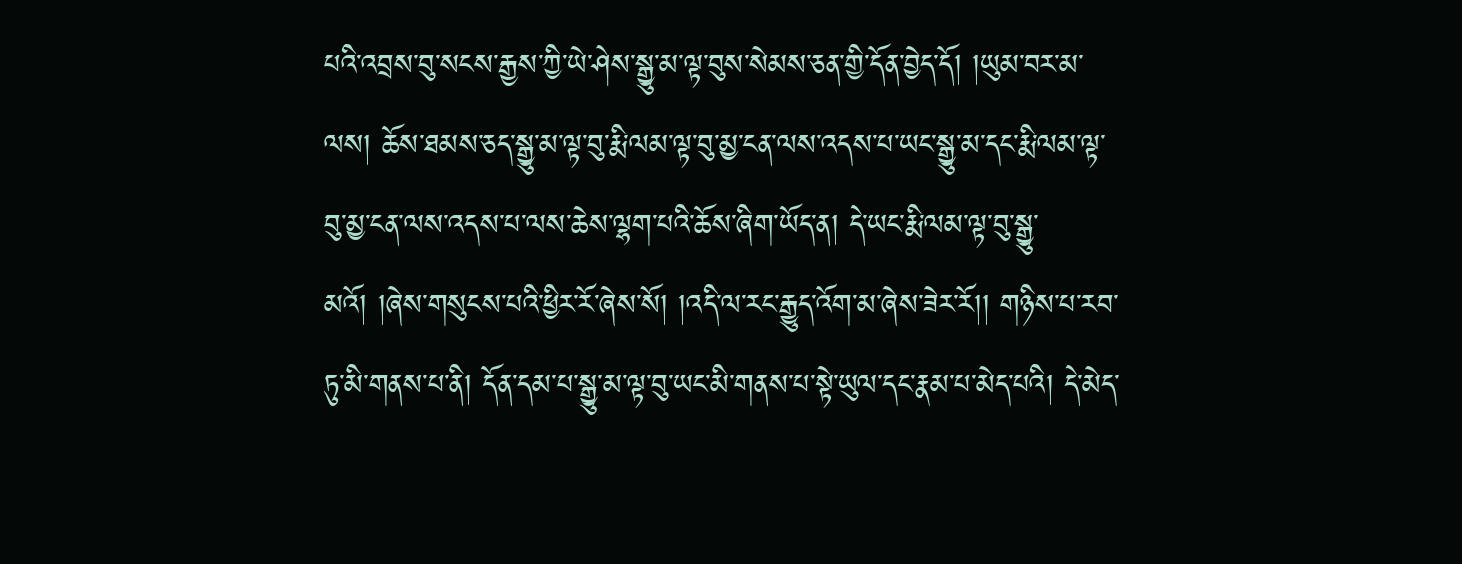པའི་འབྲས་བུ་སངས་རྒྱས་ཀྱི་ཡེ་ཤེས་སྒྱུ་མ་ལྟ་བུས་སེམས་ཅན་གྱི་དོན་བྱེད་དོ། །ཡུམ་བར་མ་ལས། ཆོས་ཐམས་ཅད་སྒྱུ་མ་ལྟ་བུ་རྨི་ལམ་ལྟ་བུ་མྱ་ངན་ལས་འདས་པ་ཡང་སྒྱུ་མ་དང་རྨི་ལམ་ལྟ་བུ་མྱ་ངན་ལས་འདས་པ་ལས་ཆེས་ལྷག་པའི་ཆོས་ཞིག་ཡོད་ན། དེ་ཡང་རྨི་ལམ་ལྟ་བུ་སྒྱུ་མའོ། །ཞེས་གསུངས་པའི་ཕྱིར་རོ་ཞེས་སོ། །འདི་ལ་རང་རྒྱུད་འོག་མ་ཞེས་ཟེར་རོ།། གཉིས་པ་རབ་ཏུ་མི་གནས་པ་ནི། དོན་དམ་པ་སྒྱུ་མ་ལྟ་བུ་ཡང་མི་གནས་པ་སྟེ་ཡུལ་དང་རྣམ་པ་མེད་པའི། དེ་མེད་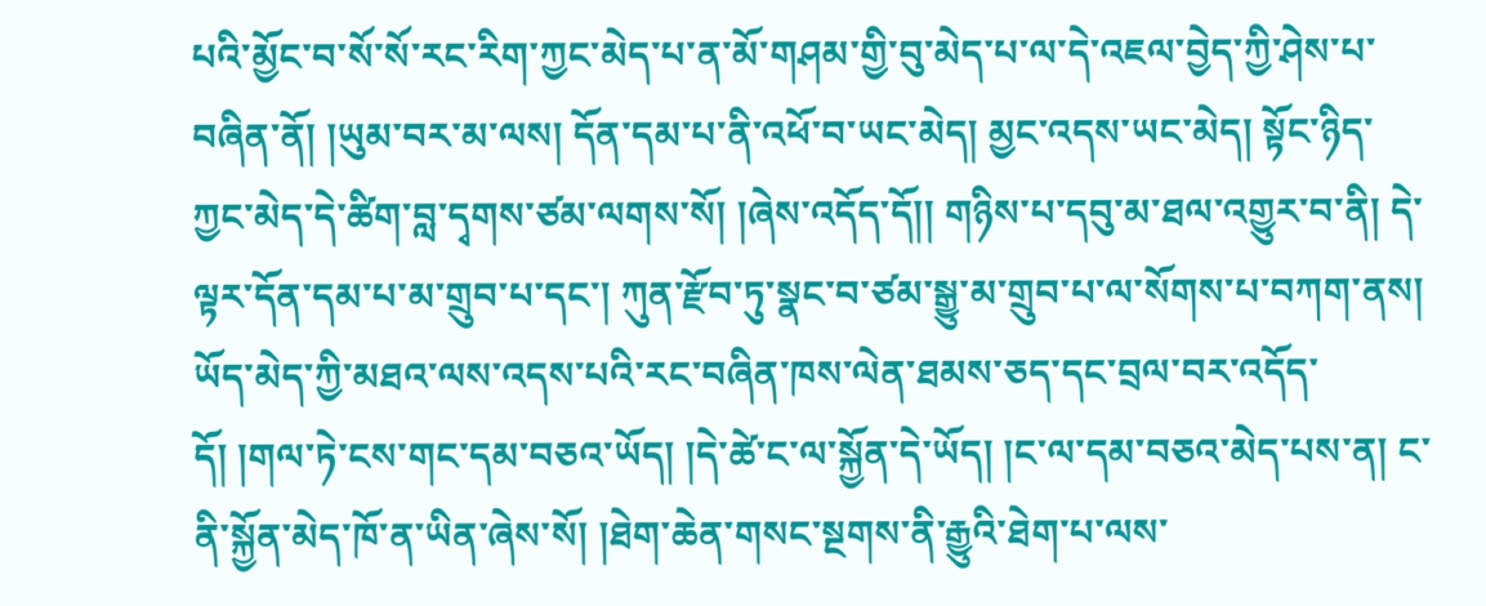པའི་མྱོང་བ་སོ་སོ་རང་རིག་ཀྱང་མེད་པ་ན་མོ་གཤམ་གྱི་བུ་མེད་པ་ལ་དེ་འཇལ་བྱེད་ཀྱི་ཤེས་པ་བཞིན་ནོ། །ཡུམ་བར་མ་ལས། དོན་དམ་པ་ནི་འཕོ་བ་ཡང་མེད། མྱང་འདས་ཡང་མེད། སྟོང་ཉིད་ཀྱང་མེད་དེ་ཚིག་བླ་དྭགས་ཙམ་ལགས་སོ། །ཞེས་འདོད་དོ།། གཉིས་པ་དབུ་མ་ཐལ་འགྱུར་བ་ནི། དེ་ལྟར་དོན་དམ་པ་མ་གྲུབ་པ་དང་། ཀུན་རྫོབ་ཏུ་སྣང་བ་ཙམ་སྒྱུ་མ་གྲུབ་པ་ལ་སོགས་པ་བཀག་ནས། ཡོད་མེད་ཀྱི་མཐའ་ལས་འདས་པའི་རང་བཞིན་ཁས་ལེན་ཐམས་ཅད་དང་བྲལ་བར་འདོད་དོ། །གལ་ཏེ་ངས་གང་དམ་བཅའ་ཡོད། །དེ་ཚེ་ང་ལ་སྐྱོན་དེ་ཡོད། །ང་ལ་དམ་བཅའ་མེད་པས་ན། ང་ནི་སྐྱོན་མེད་ཁོ་ན་ཡིན་ཞེས་སོ། །ཐེག་ཆེན་གསང་སྔགས་ནི་རྒྱུའི་ཐེག་པ་ལས་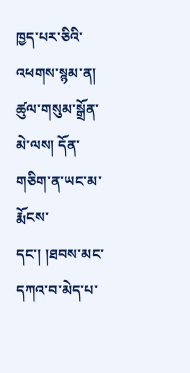ཁྱད་པར་ཅིའི་འཕགས་སྙམ་ན། ཚུལ་གསུམ་སྒྲོན་མེ་ལས། དོན་གཅིག་ན་ཡང་མ་རྨོངས་དང་། །ཐབས་མང་དཀའ་བ་མེད་པ་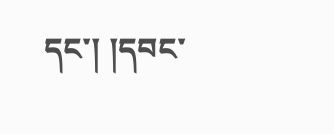དང་། །དབང་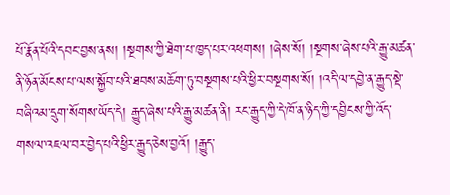པོ་རྣོན་པོའི་དབང་བྱས་ནས། །སྔགས་ཀྱི་ཐེག་པ་ཁྱད་པར་འཕགས། །ཞེས་སོ། །སྔགས་ཞེས་པའི་རྒྱུ་མཚན་ནི་ཉོན་མོངས་པ་ལས་སྐྱོབ་པའི་ཐབས་མཆོག་ཏུ་བསྔགས་པའི་ཕྱིར་བསྔགས་སོ། །འདི་ལ་དབྱེ་ན་རྒྱུད་སྡེ་བཞིའམ་དྲུག་སོགས་ཡོད་དེ། རྒྱུད་ཞེས་པའི་རྒྱུ་མཚན་ནི། རང་རྒྱུད་ཀྱི་དེ་ཁོ་ན་ཉིད་ཀྱི་དབྱིངས་ཀྱི་འོད་གསལ་འཇལ་བར་བྱེད་པའི་ཕྱིར་རྒྱུད་ཅེས་བྱའོ། །རྒྱུད་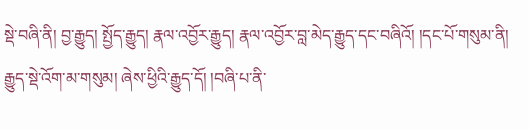སྡེ་བཞི་ནི། བྱ་རྒྱུད། སྤྱོད་རྒྱུད། རྣལ་འབྱོར་རྒྱུད། རྣལ་འབྱོར་བླ་མེད་རྒྱུད་དང་བཞིའོ། །དང་པོ་གསུམ་ནི། རྒྱུད་སྡེ་འོག་མ་གསུམ། ཞེས་ཕྱིའི་རྒྱུད་དོ། །བཞི་པ་ནི་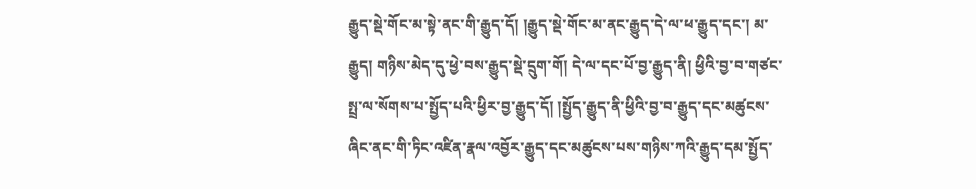རྒྱུད་སྡེ་གོང་མ་སྟེ་ནང་གི་རྒྱུད་དོ། །རྒྱུད་སྡེ་གོང་མ་ནང་རྒྱུད་དེ་ལ་ཕ་རྒྱུད་དང་། མ་རྒྱུད། གཉིས་མེད་དུ་ཕྱེ་བས་རྒྱུད་སྡེ་དྲུག་གོ། དེ་ལ་དང་པོ་བྱ་རྒྱུད་ནི། ཕྱིའི་བྱ་བ་གཙང་སྤྲ་ལ་སོགས་པ་སྤྱོད་པའི་ཕྱིར་བྱ་རྒྱུད་དོ། །སྤྱོད་རྒྱུད་ནི་ཕྱིའི་བྱ་བ་རྒྱུད་དང་མཚུངས་ཞིང་ནང་གི་ཏིང་འཛིན་རྣལ་འབྱོར་རྒྱུད་དང་མཚུངས་པས་གཉིས་ཀའི་རྒྱུད་དམ་སྤྱོད་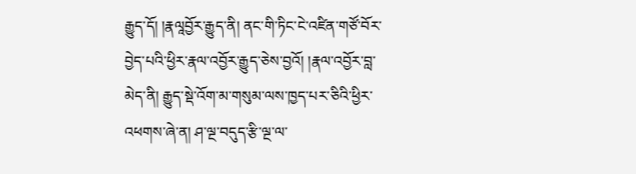རྒྱུད་དོ། །རྣལཱབྱོར་རྒྱུད་ནི། ནང་གི་ཏིང་ངེ་འཛིན་གཙོ་བོར་བྱེད་པའི་ཕྱིར་རྣལ་འབྱོར་རྒྱུད་ཅེས་བྱའོ། །རྣལ་འབྱོར་བླ་མེད་ནི། རྒྱུད་སྡེ་འོག་མ་གསུམ་ལས་ཁྱད་པར་ཅིའི་ཕྱིར་འཕགས་ཞེ་ན། ཤ་ལྔ་བདུད་རྩི་ལྔ་ལ་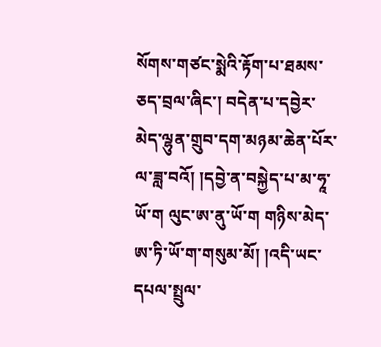སོགས་གཙང་སྨེའི་རྟོག་པ་ཐམས་ཅད་བྲལ་ཞིང་། བདེན་པ་དབྱེར་མེད་ལྷུན་གྲུབ་དག་མཉམ་ཆེན་པོར་ལ་ཟླ་བའོ། །དབྱེ་ན་བསྐྱེད་པ་མ་ཧཱ་ཡོ་ག ལུང་ཨ་ནུ་ཡོ་ག གཉིས་མེད་ཨ་ཏི་ཡོ་ག་གསུམ་མོ། །འདི་ཡང་དཔལ་སྤྲུལ་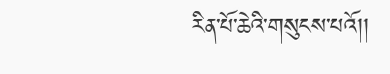རིན་པོ་ཆེའི་གསུངས་པའོ།།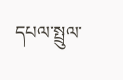དཔལ་སྤྲུལ་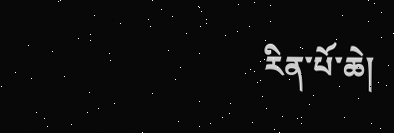རིན་པོ་ཆེ།